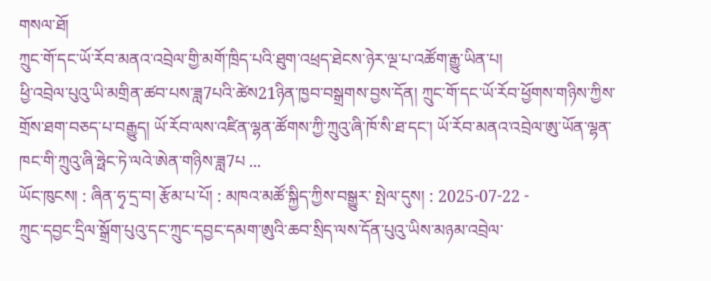གསལ་ཐོ།
ཀྲུང་གོ་དང་ཡོ་རོབ་མནའ་འབྲེལ་གྱི་མགོ་ཁྲིད་པའི་ཐུག་འཕྲད་ཐེངས་ཉེར་ལྔ་པ་འཚོག་རྒྱུ་ཡིན་པ།
ཕྱི་འབྲེལ་པུའུ་ཡི་མགྲིན་ཚབ་པས་ཟླ7པའི་ཚེས21ཉིན་ཁྱབ་བསྒྲགས་བྱས་དོན། ཀྲུང་གོ་དང་ཡོ་རོབ་ཕྱོགས་གཉིས་ཀྱིས་གྲོས་ཐག་བཅད་པ་བརྒྱུད། ཡོ་རོབ་ལས་འཛིན་ལྷན་ཚོགས་ཀྱི་ཀྲུའུ་ཞི་ཁོ་སི་ཐ་དང་། ཡོ་རོབ་མནའ་འབྲེལ་ཨུ་ཡོན་ལྷན་ཁང་གི་ཀྲུའུ་ཞི་ཧྥེང་ཏེ་ལའེ་ཨེན་གཉིས་ཟླ7པ ...
ཡོང་ཁུངས། : ཞིན་ཧྭ་དྲ་བ། རྩོམ་པ་པོ། : མཁའ་མཚོ་སྐྱིད་ཀྱིས་བསྒྱུར་ སྤེལ་དུས། : 2025-07-22 -
ཀྲུང་དབྱང་དྲིལ་སྒྲོག་པུའུ་དང་ཀྲུང་དབྱང་དམག་ཨུའི་ཆབ་སྲིད་ལས་དོན་པུའུ་ཡིས་མཉམ་འབྲེལ་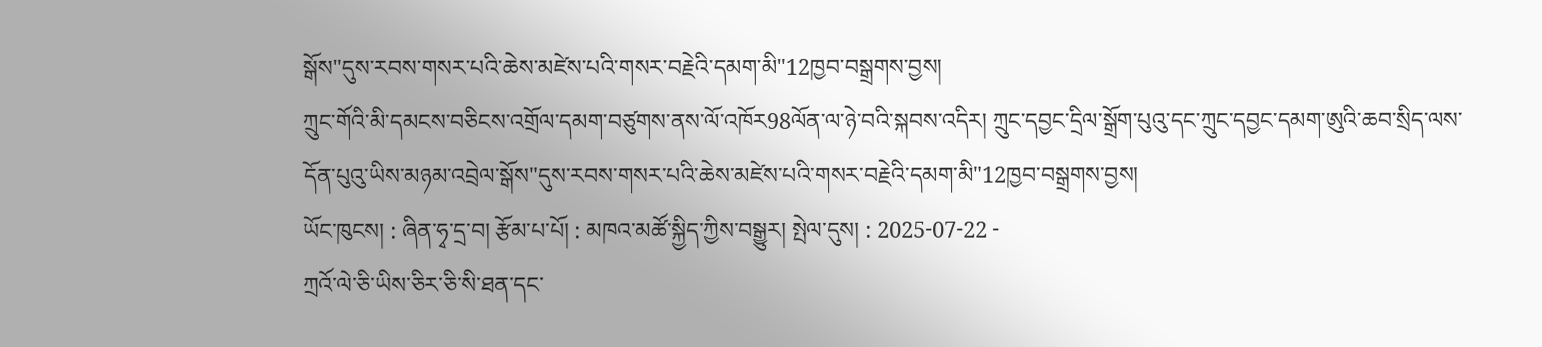སྒོས"དུས་རབས་གསར་པའི་ཆེས་མཛེས་པའི་གསར་བརྗེའི་དམག་མི"12ཁྱབ་བསྒྲགས་བྱས།
ཀྲུང་གོའི་མི་དམངས་བཅིངས་འགྲོལ་དམག་བཙུགས་ནས་ལོ་འཁོར98ལོན་ལ་ཉེ་བའི་སྐབས་འདིར། ཀྲུང་དབྱང་དྲིལ་སྒྲོག་པུའུ་དང་ཀྲུང་དབྱང་དམག་ཨུའི་ཆབ་སྲིད་ལས་དོན་པུའུ་ཡིས་མཉམ་འབྲེལ་སྒོས"དུས་རབས་གསར་པའི་ཆེས་མཛེས་པའི་གསར་བརྗེའི་དམག་མི"12ཁྱབ་བསྒྲགས་བྱས།
ཡོང་ཁུངས། : ཞིན་ཧྭ་དྲ་བ། རྩོམ་པ་པོ། : མཁའ་མཚོ་སྐྱིད་ཀྱིས་བསྒྱུར། སྤེལ་དུས། : 2025-07-22 -
ཀྲའོ་ལེ་ཅི་ཡིས་ཅིར་ཅི་སི་ཐན་དང་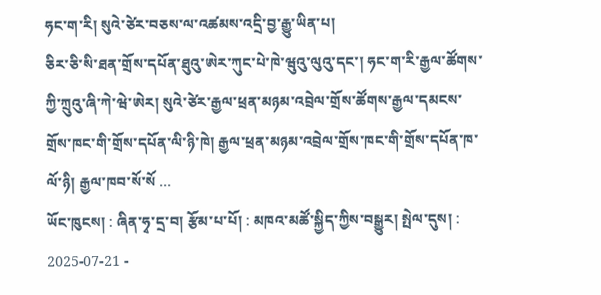ཧང་ག་རི། སུའེ་ཙེར་བཅས་ལ་འཚམས་འདྲི་བྱ་རྒྱུ་ཡིན་པ།
ཅིར་ཅི་སི་ཐན་གྲོས་དཔོན་ཐུའུ་ཨེར་ཀུང་པེ་ཁེ་ཝུའུ་ལུའུ་དང་། ཧང་ག་རི་རྒྱལ་ཚོགས་ཀྱི་ཀྲུའུ་ཞི་ཀེ་ཝེ་ཨེར། སུའེ་ཙེར་རྒྱལ་ཕྲན་མཉམ་འབྲེལ་གྲོས་ཚོགས་རྒྱལ་དམངས་གྲོས་ཁང་གི་གྲོས་དཔོན་ལི་ཉི་ཁེ། རྒྱལ་ཕྲན་མཉམ་འབྲེལ་གྲོས་ཁང་གི་གྲོས་དཔོན་ཁ་ལོ་ཉི། རྒྱལ་ཁབ་སོ་སོ ...
ཡོང་ཁུངས། : ཞིན་ཧྭ་དྲ་བ། རྩོམ་པ་པོ། : མཁའ་མཚོ་སྐྱིད་ཀྱིས་བསྒྱུར། སྤེལ་དུས། : 2025-07-21 -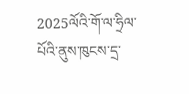2025ལོའི་གོ་ལ་ཧྲིལ་པོའི་ནུས་ཁུངས་དྲ་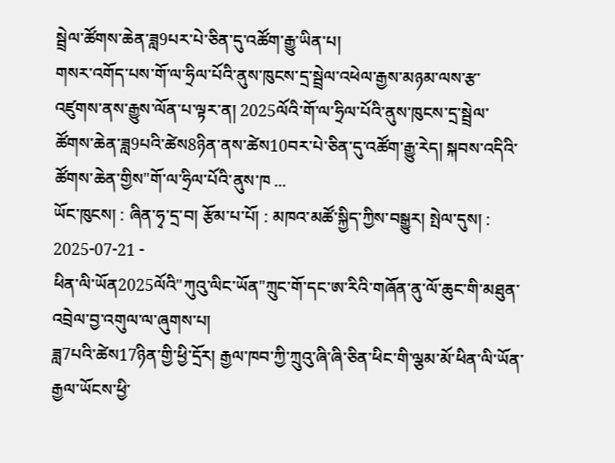སྦྲེལ་ཚོགས་ཆེན་ཟླ9པར་པེ་ཅིན་དུ་འཚོག་རྒྱུ་ཡིན་པ།
གསར་འགོད་པས་གོ་ལ་ཧྲིལ་པོའི་ནུས་ཁུངས་དྲ་སྦྲེལ་འཕེལ་རྒྱས་མཉམ་ལས་རྩ་འཛུགས་ནས་རྒྱུས་ལོན་པ་ལྟར་ན། 2025ལོའི་གོ་ལ་ཧྲིལ་པོའི་ནུས་ཁུངས་དྲ་སྦྲེལ་ཚོགས་ཆེན་ཟླ9པའི་ཚེས8ཉིན་ནས་ཚེས10བར་པེ་ཅིན་དུ་འཚོག་རྒྱུ་རེད། སྐབས་འདིའི་ཚོགས་ཆེན་གྱིས"གོ་ལ་ཧྲིལ་པོའི་ནུས་ཁ ...
ཡོང་ཁུངས། : ཞིན་ཧྭ་དྲ་བ། རྩོམ་པ་པོ། : མཁའ་མཚོ་སྐྱིད་ཀྱིས་བསྒྱུར། སྤེལ་དུས། : 2025-07-21 -
ཕིན་ལི་ཡོན2025ལོའི"ཀུའུ་ལིང་ཡོན"ཀྲུང་གོ་དང་ཨ་རིའི་གཞོན་ནུ་ལོ་ཆུང་གི་མཐུན་འབྲེལ་བྱ་འགུལ་ལ་ཞུགས་པ།
ཟླ7པའི་ཚེས17ཉིན་གྱི་ཕྱི་དྲོར། རྒྱལ་ཁབ་ཀྱི་ཀྲུའུ་ཞི་ཞི་ཅིན་ཕིང་གི་ལྕམ་མོ་ཕིན་ལི་ཡོན་རྒྱལ་ཡོངས་ཕྱི་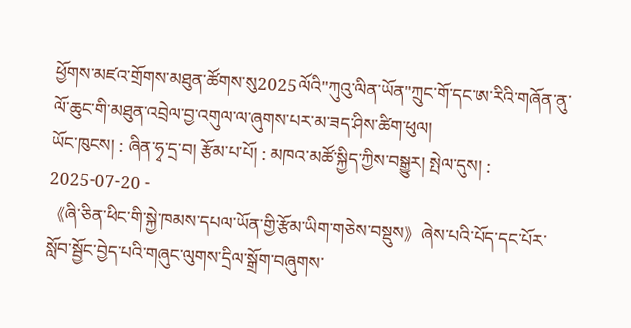ཕྱོགས་མཛའ་གྲོགས་མཐུན་ཚོགས་སུ2025ལོའི"ཀུའུ་ལིན་ཡོན"ཀྲུང་གོ་དང་ཨ་རིའི་གཞོན་ནུ་ལོ་ཆུང་གི་མཐུན་འབྲེལ་བྱ་འགུལ་ལ་ཞུགས་པར་མ་ཟད་ཤིས་ཚིག་ཕུལ།
ཡོང་ཁུངས། : ཞིན་ཧྭ་དྲ་བ། རྩོམ་པ་པོ། : མཁའ་མཚོ་སྐྱིད་ཀྱིས་བསྒྱུར། སྤེལ་དུས། : 2025-07-20 -
《ཞི་ཅིན་ཕིང་གི་སྐྱེ་ཁམས་དཔལ་ཡོན་གྱི་རྩོམ་ཡིག་གཅེས་བསྡུས》ཞེས་པའི་པོད་དང་པོར་སློབ་སྦྱོང་བྱེད་པའི་གཞུང་ལུགས་དྲིལ་སྒྲོག་བཞུགས་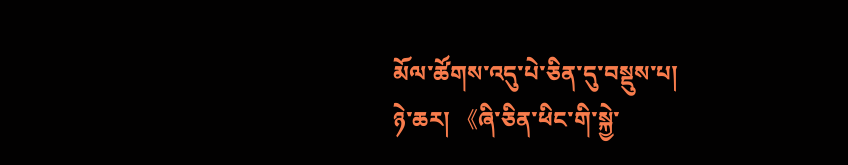མོལ་ཚོགས་འདུ་པེ་ཅིན་དུ་བསྡུས་པ།
ཉེ་ཆར། 《ཞི་ཅིན་ཕིང་གི་སྐྱེ་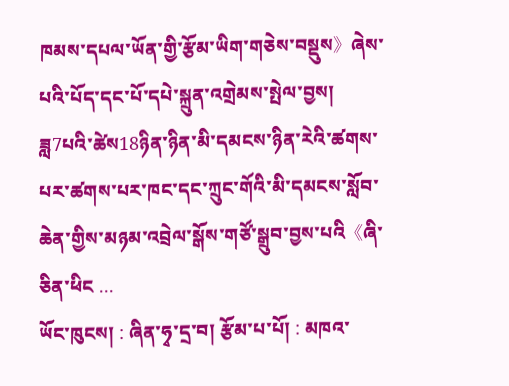ཁམས་དཔལ་ཡོན་གྱི་རྩོམ་ཡིག་གཅེས་བསྡུས》ཞེས་པའི་པོད་དང་པོ་དཔེ་སྐྲུན་འགྲེམས་སྤེལ་བྱས། ཟླ7པའི་ཚེས18ཉིན་ཉིན་མི་དམངས་ཉིན་རེའི་ཚགས་པར་ཚགས་པར་ཁང་དང་ཀྲུང་གོའི་མི་དམངས་སློབ་ཆེན་གྱིས་མཉམ་འབྲེལ་སྒོས་གཙོ་སྒྲུབ་བྱས་པའི《ཞི་ཅིན་ཕིང ...
ཡོང་ཁུངས། : ཞིན་ཧྭ་དྲ་བ། རྩོམ་པ་པོ། : མཁའ་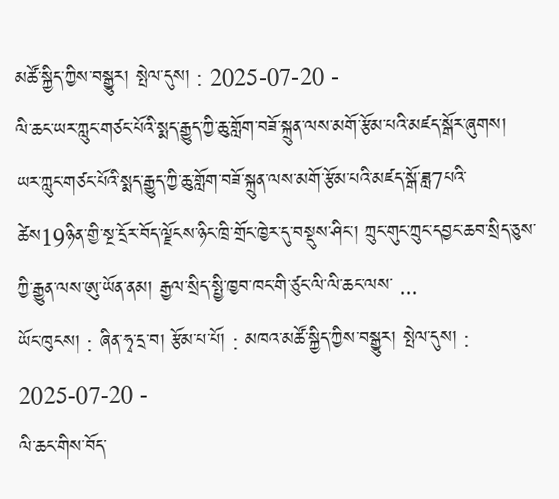མཚོ་སྐྱིད་ཀྱིས་བསྒྱུར། སྤེལ་དུས། : 2025-07-20 -
ལི་ཆང་ཡར་ཀླུང་གཙང་པོའི་སྨད་རྒྱུད་ཀྱི་ཆུ་གློག་བཟོ་སྐྲུན་ལས་མགོ་རྩོམ་པའི་མཛད་སྒོར་ཞུགས།
ཡར་ཀླུང་གཙང་པོའི་སྨད་རྒྱུད་ཀྱི་ཆུ་གློག་བཟོ་སྐྲུན་ལས་མགོ་རྩོམ་པའི་མཛད་སྒོ་ཟླ7པའི་ཚེས19ཉིན་གྱི་སྔ་དྲོར་བོད་ལྗོངས་ཉིང་ཁྲི་གྲོང་ཁྱེར་དུ་བསྡུས་ཤིང་། ཀྲུང་གུང་ཀྲུང་དབྱང་ཆབ་སྲིད་ཅུས་ཀྱི་རྒྱུན་ལས་ཨུ་ཡོན་ནམ། རྒྱལ་སྲིད་སྤྱི་ཁྱབ་ཁང་གི་ཙུང་ལི་ལི་ཆང་ལས་ ...
ཡོང་ཁུངས། : ཞིན་ཧྭ་དྲ་བ། རྩོམ་པ་པོ། : མཁའ་མཚོ་སྐྱིད་ཀྱིས་བསྒྱུར། སྤེལ་དུས། : 2025-07-20 -
ལི་ཆང་གིས་བོད་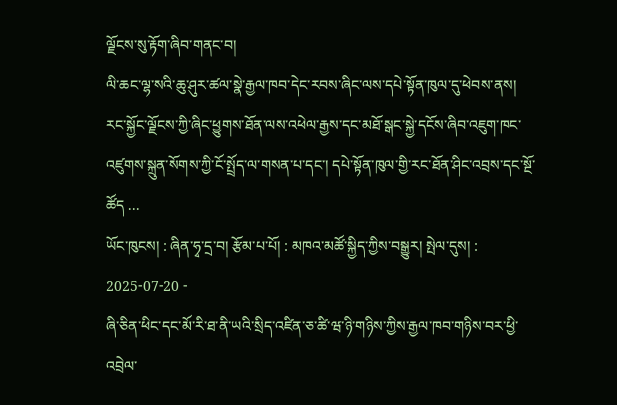ལྗོངས་སུ་རྟོག་ཞིབ་གནང་བ།
ལི་ཆང་ལྷ་སའི་ཆུ་ཤུར་ཚལ་སྣེ་རྒྱལ་ཁབ་དེང་རབས་ཞིང་ལས་དཔེ་སྟོན་ཁུལ་དུ་ཕེབས་ནས། རང་སྐྱོང་ལྗོངས་ཀྱི་ཞིང་ཕྱུགས་ཐོན་ལས་འཕེལ་རྒྱས་དང་མཐོ་སྒང་སྐྱེ་དངོས་ཞིབ་འཇུག་ཁང་འཛུགས་སྐྲུན་སོགས་ཀྱི་ངོ་སྤྲོད་ལ་གསན་པ་དང་། དཔེ་སྟོན་ཁུལ་གྱི་རང་ཐོན་ཤིང་འབྲས་དང་སྔོ་ཚོད ...
ཡོང་ཁུངས། : ཞིན་ཧྭ་དྲ་བ། རྩོམ་པ་པོ། : མཁའ་མཚོ་སྐྱིད་ཀྱིས་བསྒྱུར། སྤེལ་དུས། : 2025-07-20 -
ཞི་ཅིན་ཕིང་དང་མོ་རི་ཐ་ནི་ཡའི་སྲིད་འཛིན་ཅ་ཚི་ཝ་ཉི་གཉིས་ཀྱིས་རྒྱལ་ཁབ་གཉིས་བར་ཕྱི་འབྲེལ་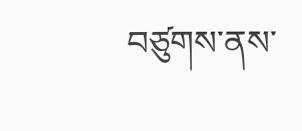བཙུགས་ནས་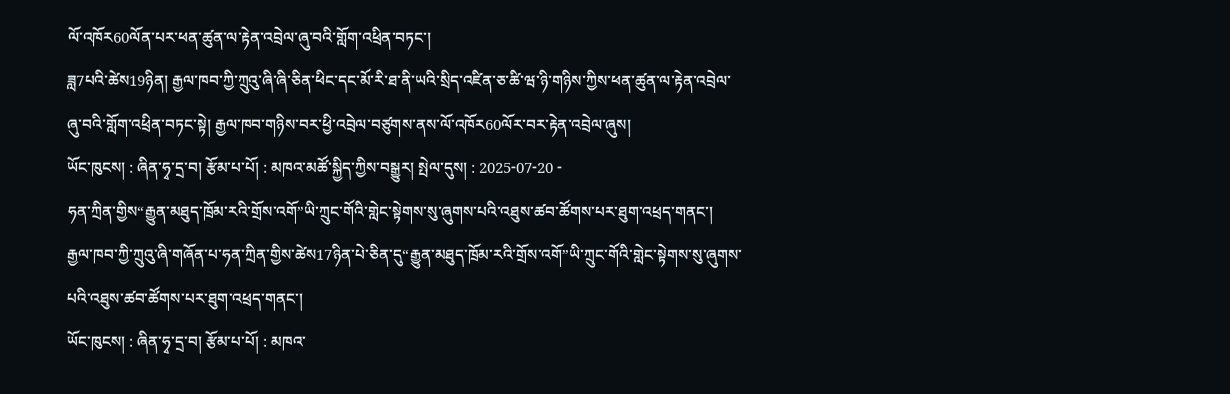ལོ་འཁོར60ལོན་པར་ཕན་ཚུན་ལ་རྟེན་འབྲེལ་ཞུ་བའི་གློག་འཕྲིན་བཏང་།
ཟླ7པའི་ཚེས19ཉིན། རྒྱལ་ཁབ་ཀྱི་ཀྲུའུ་ཞི་ཞི་ཅིན་ཕིང་དང་མོ་རི་ཐ་ནི་ཡའི་སྲིད་འཛིན་ཅ་ཚི་ཝ་ཉི་གཉིས་ཀྱིས་ཕན་ཚུན་ལ་རྟེན་འབྲེལ་ཞུ་བའི་གློག་འཕྲིན་བཏང་སྟེ། རྒྱལ་ཁབ་གཉིས་བར་ཕྱི་འབྲེལ་བཙུགས་ནས་ལོ་འཁོར60ལོར་བར་རྟེན་འབྲེལ་ཞུས།
ཡོང་ཁུངས། : ཞིན་ཧྭ་དྲ་བ། རྩོམ་པ་པོ། : མཁའ་མཚོ་སྐྱིད་ཀྱིས་བསྒྱུར། སྤེལ་དུས། : 2025-07-20 -
ཧན་ཀྲིན་གྱིས“རྒྱུན་མཐུད་ཁྲོམ་རའི་གྲོས་འགོ”ཡི་ཀྲུང་གོའི་གླེང་སྟེགས་སུ་ཞུགས་པའི་འཐུས་ཚབ་ཚོགས་པར་ཐུག་འཕྲད་གནང་།
རྒྱལ་ཁབ་ཀྱི་ཀྲུའུ་ཞི་གཞོན་པ་ཧན་ཀྲིན་གྱིས་ཚེས17ཉིན་པེ་ཅིན་དུ“རྒྱུན་མཐུད་ཁྲོམ་རའི་གྲོས་འགོ”ཡི་ཀྲུང་གོའི་གླེང་སྟེགས་སུ་ཞུགས་པའི་འཐུས་ཚབ་ཚོགས་པར་ཐུག་འཕྲད་གནང་།
ཡོང་ཁུངས། : ཞིན་ཧྭ་དྲ་བ། རྩོམ་པ་པོ། : མཁའ་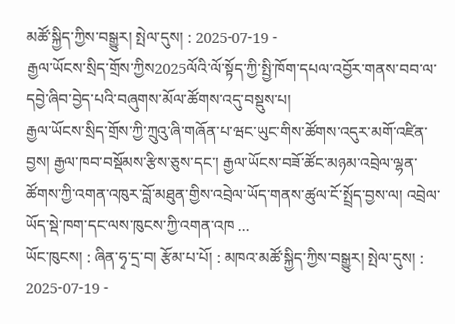མཚོ་སྐྱིད་ཀྱིས་བསྒྱུར། སྤེལ་དུས། : 2025-07-19 -
རྒྱལ་ཡོངས་སྲིད་གྲོས་ཀྱིས2025ལོའི་ལོ་སྟོད་ཀྱི་སྤྱི་ཁོག་དཔལ་འབྱོར་གནས་བབ་ལ་དབྱེ་ཞིབ་བྱེད་པའི་བཞུགས་མོལ་ཚོགས་འདུ་བསྡུས་པ།
རྒྱལ་ཡོངས་སྲིད་གྲོས་ཀྱི་ཀྲུའུ་ཞི་གཞོན་པ་ཝང་ཡུང་གིས་ཚོགས་འདུར་མགོ་འཛིན་བྱས། རྒྱལ་ཁབ་བསྡོམས་རྩིས་ཅུས་དང་། རྒྱལ་ཡོངས་བཟོ་ཚོང་མཉམ་འབྲེལ་ལྷན་ཚོགས་ཀྱི་འགན་འཁུར་བློ་མཐུན་གྱིས་འབྲེལ་ཡོད་གནས་ཚུལ་ངོ་སྤྲོད་བྱས་ལ། འབྲེལ་ཡོད་སྡེ་ཁག་དང་ལས་ཁུངས་ཀྱི་འགན་འཁ ...
ཡོང་ཁུངས། : ཞིན་ཧྭ་དྲ་བ། རྩོམ་པ་པོ། : མཁའ་མཚོ་སྐྱིད་ཀྱིས་བསྒྱུར། སྤེལ་དུས། : 2025-07-19 -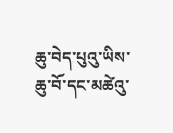ཆུ་བེད་པུའུ་ཡིས་ཆུ་བོ་དང་མཚེའུ་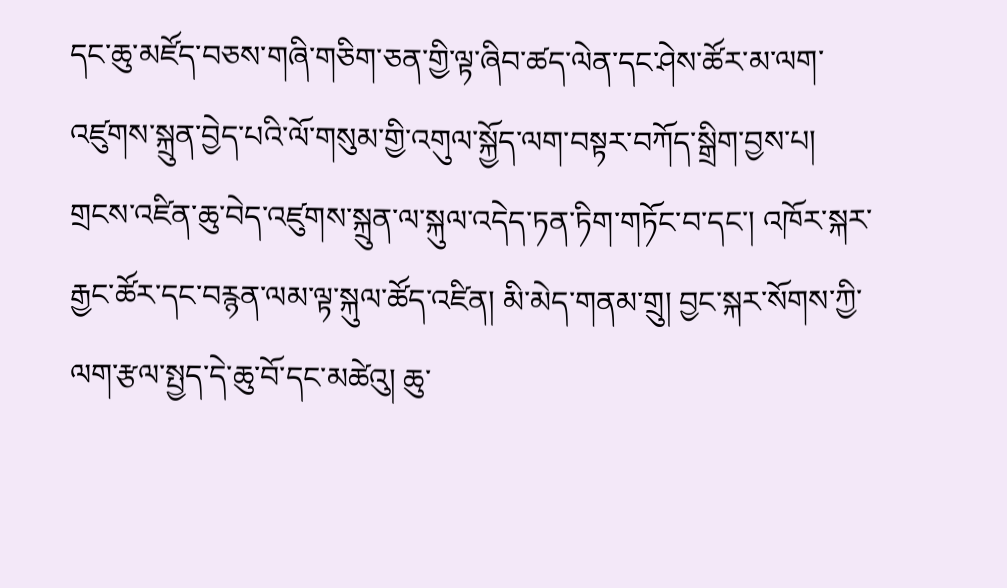དང་ཆུ་མཛོད་བཅས་གཞི་གཅིག་ཅན་གྱི་ལྟ་ཞིབ་ཚད་ལེན་དང་ཤེས་ཚོར་མ་ལག་འཛུགས་སྐྲུན་བྱེད་པའི་ལོ་གསུམ་གྱི་འགུལ་སྐྱོད་ལག་བསྟར་བཀོད་སྒྲིག་བྱས་པ།
གྲངས་འཛིན་ཆུ་བེད་འཛུགས་སྐྲུན་ལ་སྐུལ་འདེད་ཏན་ཏིག་གཏོང་བ་དང་། འཁོར་སྐར་རྒྱང་ཚོར་དང་བརྙན་ལམ་ལྟ་སྐུལ་ཚོད་འཛིན། མི་མེད་གནམ་གྲུ། བྱང་སྐར་སོགས་ཀྱི་ལག་རྩལ་སྤྱད་དེ་ཆུ་བོ་དང་མཚེའུ། ཆུ་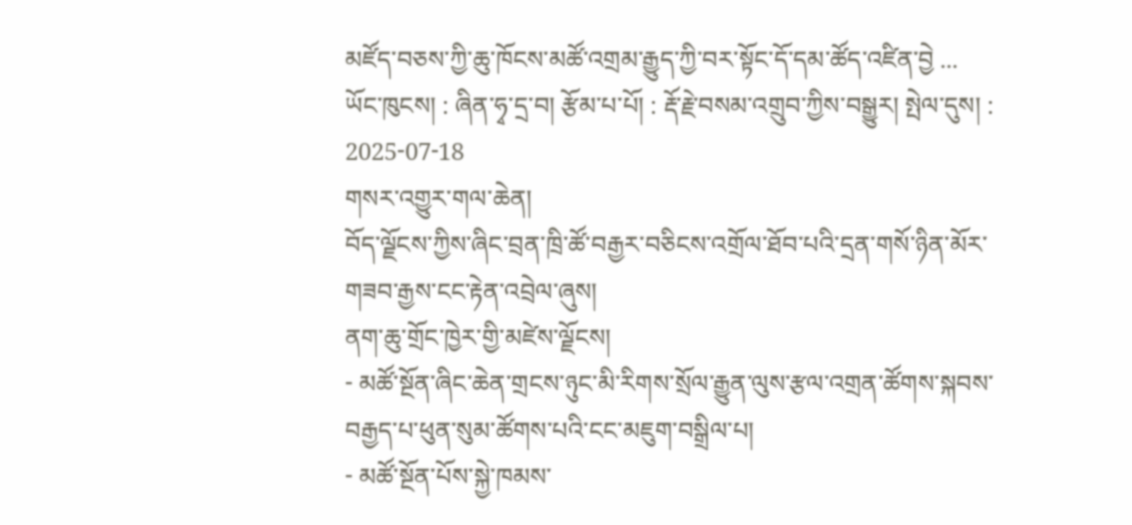མཛོད་བཅས་ཀྱི་ཆུ་ཁོངས་མཚོ་འགྲམ་རྒྱུད་ཀྱི་བར་སྟོང་དོ་དམ་ཚོད་འཛིན་བྱེ ...
ཡོང་ཁུངས། : ཞིན་ཧྭ་དྲ་བ། རྩོམ་པ་པོ། : རྡོ་རྗེ་བསམ་འགྲུབ་ཀྱིས་བསྒྱུར། སྤེལ་དུས། : 2025-07-18
གསར་འགྱུར་གལ་ཆེན།
བོད་ལྗོངས་ཀྱིས་ཞིང་བྲན་ཁྲི་ཚོ་བརྒྱར་བཅིངས་འགྲོལ་ཐོབ་པའི་དྲན་གསོ་ཉིན་མོར་གཟབ་རྒྱས་ངང་རྟེན་འབྲེལ་ཞུས།
ནག་ཆུ་གྲོང་ཁྱེར་གྱི་མཛེས་ལྗོངས།
- མཚོ་སྔོན་ཞིང་ཆེན་གྲངས་ཉུང་མི་རིགས་སྲོལ་རྒྱུན་ལུས་རྩལ་འགྲན་ཚོགས་སྐབས་བརྒྱད་པ་ཕུན་སུམ་ཚོགས་པའི་ངང་མཇུག་བསྒྲིལ་པ།
- མཚོ་སྔོན་པོས་སྐྱེ་ཁམས་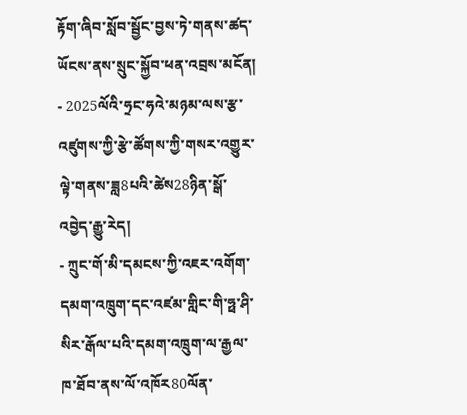རྟོག་ཞིབ་སློབ་སྦྱོང་བྱས་ཏེ་གནས་ཚད་ཡོངས་ནས་སྲུང་སྐྱོབ་ཕན་འབྲས་མངོན།
- 2025ལོའི་ཧྲང་ཧའེ་མཉམ་ལས་རྩ་འཛུགས་ཀྱི་རྩེ་ཚོགས་ཀྱི་གསར་འགྱུར་ལྟེ་གནས་ཟླ8པའི་ཚེས28ཉིན་སྒོ་འབྱེད་རྒྱུ་རེད།
- ཀྲུང་གོ་མི་དམངས་ཀྱི་འཇར་འགོག་དམག་འཁྲུག་དང་འཛམ་གླིང་གི་ཧྥ་ཤི་སིར་རྒོལ་པའི་དམག་འཁྲུག་ལ་རྒྱལ་ཁ་ཐོབ་ནས་ལོ་འཁོར80ལོན་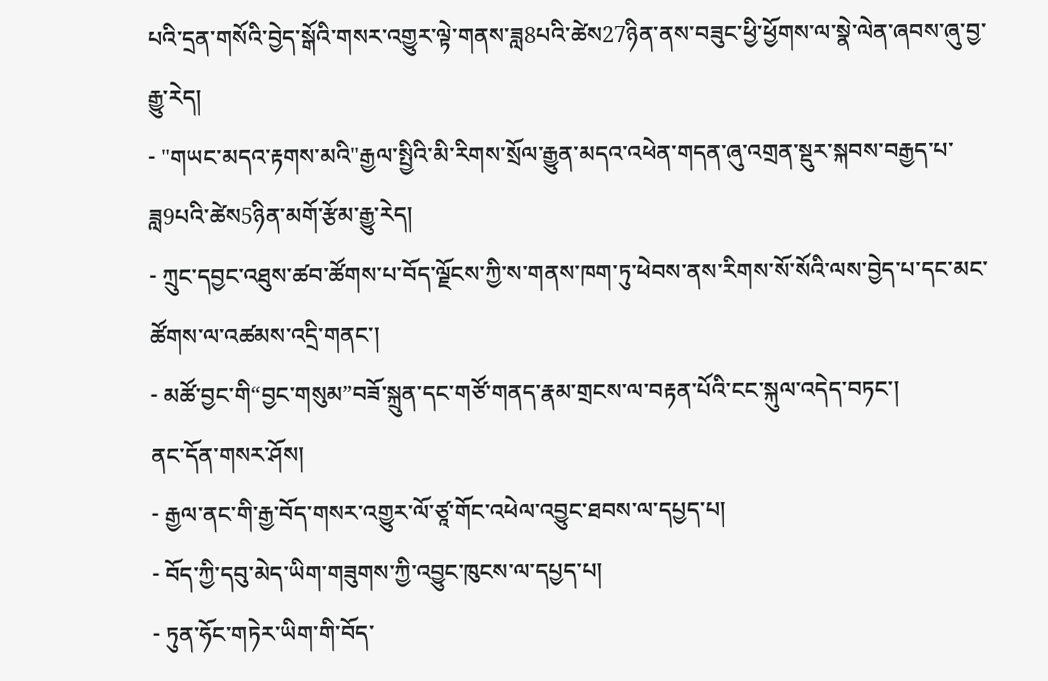པའི་དྲན་གསོའི་བྱེད་སྒོའི་གསར་འགྱུར་ལྟེ་གནས་ཟླ8པའི་ཚེས27ཉིན་ནས་བཟུང་ཕྱི་ཕྱོགས་ལ་སྣེ་ལེན་ཞབས་ཞུ་བྱ་རྒྱུ་རེད།
- "གཡང་མདའ་རྟགས་མའི"རྒྱལ་སྤྱིའི་མི་རིགས་སྲོལ་རྒྱུན་མདའ་འཕེན་གདན་ཞུ་འགྲན་སྡུར་སྐབས་བརྒྱད་པ་ཟླ9པའི་ཚེས5ཉིན་མགོ་རྩོམ་རྒྱུ་རེད།
- ཀྲུང་དབྱང་འཐུས་ཚབ་ཚོགས་པ་བོད་ལྗོངས་ཀྱི་ས་གནས་ཁག་ཏུ་ཕེབས་ནས་རིགས་སོ་སོའི་ལས་བྱེད་པ་དང་མང་ཚོགས་ལ་འཚམས་འདྲི་གནང་།
- མཚོ་བྱང་གི“བྱང་གསུམ”བཟོ་སྐྲུན་དང་གཙོ་གནད་རྣམ་གྲངས་ལ་བརྟན་པོའི་ངང་སྐུལ་འདེད་བཏང་།
ནང་དོན་གསར་ཤོས།
- རྒྱལ་ནང་གི་རྒྱ་བོད་གསར་འགྱུར་ལོ་ཙཱ་གོང་འཕེལ་འབྱུང་ཐབས་ལ་དཔྱད་པ།
- བོད་ཀྱི་དབུ་མེད་ཡིག་གཟུགས་ཀྱི་འབྱུང་ཁུངས་ལ་དཔྱད་པ།
- ཏུན་ཧོང་གཏེར་ཡིག་གི་བོད་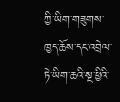ཀྱི་ཡིག་གཟུགས་ཁྱད་ཆོས་དང་འབྲེལ་ཏེ་ཡིག་ཆའི་སྔ་ཕྱིའི་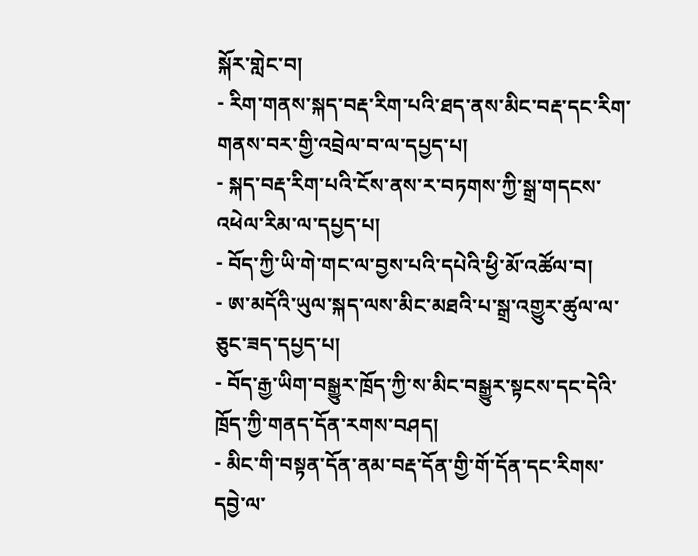སྐོར་གླེང་བ།
- རིག་གནས་སྐད་བརྡ་རིག་པའི་ཐད་ནས་མིང་བརྡ་དང་རིག་གནས་བར་གྱི་འབྲེལ་བ་ལ་དཔྱད་པ།
- སྐད་བརྡ་རིག་པའི་ངོས་ནས་ར་བཏགས་ཀྱི་སྒྲ་གདངས་འཕེལ་རིམ་ལ་དཔྱད་པ།
- བོད་ཀྱི་ཡི་གེ་གང་ལ་བྱས་པའི་དཔེའི་ཕྱི་མོ་འཚོལ་བ།
- ཨ་མདོའི་ཡུལ་སྐད་ལས་མིང་མཐའི་པ་སྒྲ་འགྱུར་ཚུལ་ལ་ཅུང་ཟད་དཔྱད་པ།
- བོད་རྒྱ་ཡིག་བསྒྱུར་ཁྲོད་ཀྱི་ས་མིང་བསྒྱུར་སྟངས་དང་དེའི་ཁྲོད་ཀྱི་གནད་དོན་རགས་བཤད།
- མིང་གི་བསྟན་དོན་ནམ་བརྡ་དོན་གྱི་གོ་དོན་དང་རིགས་དབྱེ་ལ་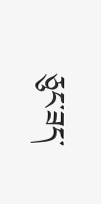ཅུང་ཟད་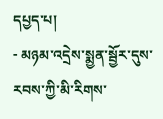དཔྱད་པ།
- མཉམ་འདྲེས་སྨྱན་སྦྱོར་དུས་རབས་ཀྱི་མི་རིགས་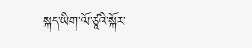སྐད་ཡིག་ལོ་ཙཱའི་སྐོར་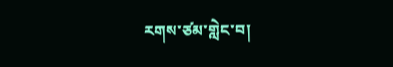རགས་ཙམ་གླེང་བ།